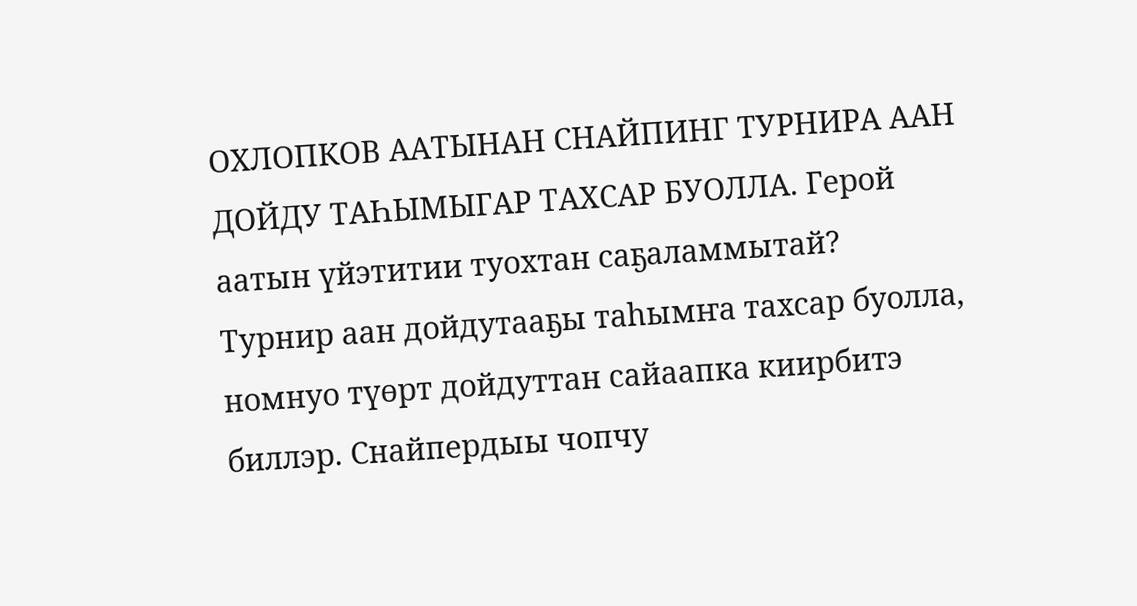ОХЛОПКОВ ААТЫНАН СНАЙПИНГ ТУРНИРА ААН ДОЙДУ ТАҺЫМЫГАР ТАХСАР БУОЛЛА. Герой аатын үйэтитии туохтан саҕаламмытай?
Турнир аан дойдутааҕы таһымҥа тахсар буолла, номнуо түөрт дойдуттан сайаапка киирбитэ биллэр. Снайпердыы чопчу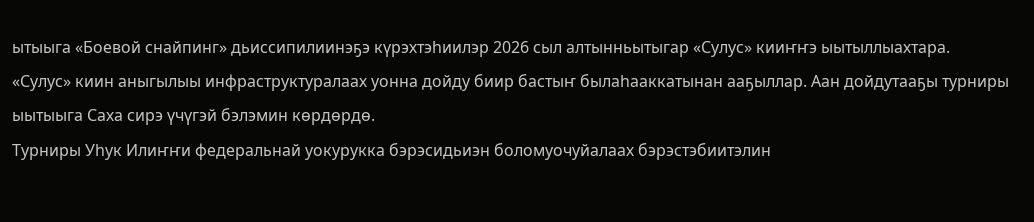ытыыга «Боевой снайпинг» дьиссипилиинэҕэ күрэхтэһиилэр 2026 сыл алтынньытыгар «Сулус» кииҥҥэ ыытыллыахтара.
«Сулус» киин аныгылыы инфраструктуралаах уонна дойду биир бастыҥ былаһааккатынан ааҕыллар. Аан дойдутааҕы турниры ыытыыга Саха сирэ үчүгэй бэлэмин көрдөрдө.
Турниры Уһук Илиҥҥи федеральнай уокурукка бэрэсидьиэн боломуочуйалаах бэрэстэбиитэлин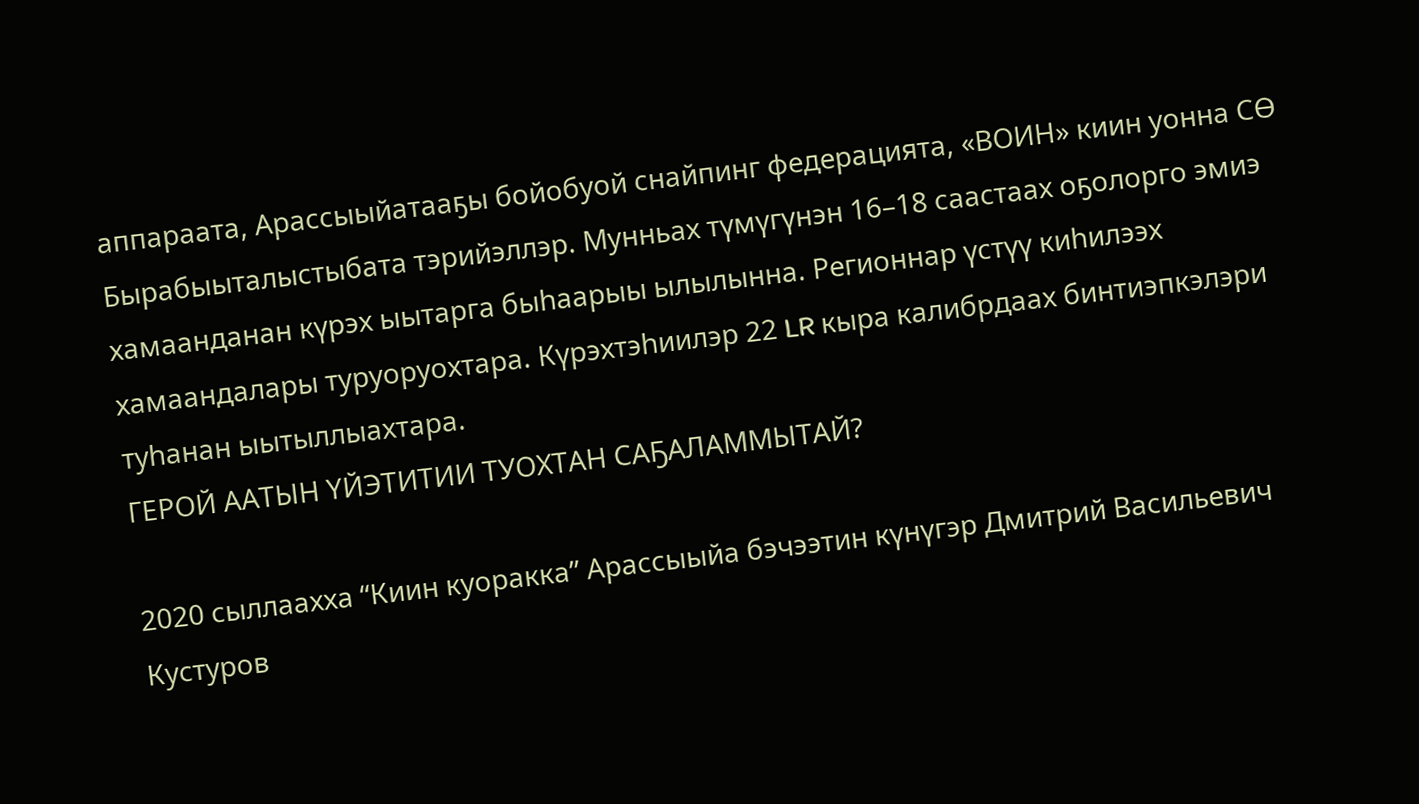аппараата, Арассыыйатааҕы бойобуой снайпинг федерацията, «ВОИН» киин уонна СӨ Бырабыыталыстыбата тэрийэллэр. Мунньах түмүгүнэн 16–18 саастаах оҕолорго эмиэ хамаанданан күрэх ыытарга быһаарыы ылылынна. Регионнар үстүү киһилээх хамаандалары туруоруохтара. Күрэхтэһиилэр 22 LR кыра калибрдаах бинтиэпкэлэри туһанан ыытыллыахтара.
ГЕРОЙ ААТЫН ҮЙЭТИТИИ ТУОХТАН САҔАЛАММЫТАЙ?

2020 сыллаахха “Киин куоракка” Арассыыйа бэчээтин күнүгэр Дмитрий Васильевич Кустуров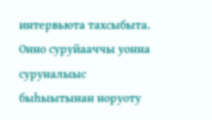интервьюта тахсыбыта.
Онно суруйааччы уонна суруналыыс быһыытынан норуоту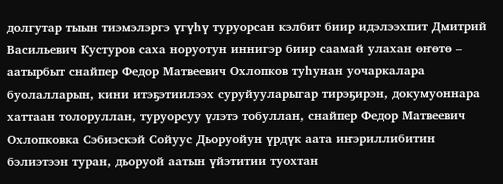долгутар тыын тиэмэлэргэ үгүһү туруорсан кэлбит биир идэлээхпит Дмитрий Васильевич Кустуров саха норуотун иннигэр биир саамай улахан өҥөтө – аатырбыт снайпер Федор Матвеевич Охлопков туһунан уочаркалара буолалларын, кини итэҕэтиилээх суруйууларыгар тирэҕирэн, докумуоннара хаттаан толоруллан, туруорсуу үлэтэ тобуллан, снайпер Федор Матвеевич Охлопковка Сэбиэскэй Сойуус Дьоруойун үрдүк аата иҥэриллибитин бэлиэтээн туран, дьоруой аатын үйэтитии туохтан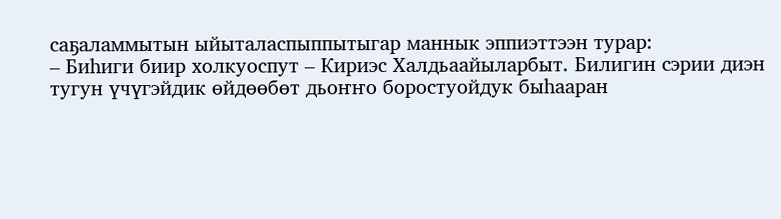саҕаламмытын ыйыталаспыппытыгар маннык эппиэттээн турар:
– Биһиги биир холкуоспут – Кириэс Халдьаайыларбыт. Билигин сэрии диэн тугун үчүгэйдик өйдөөбөт дьоҥҥо боростуойдук быһааран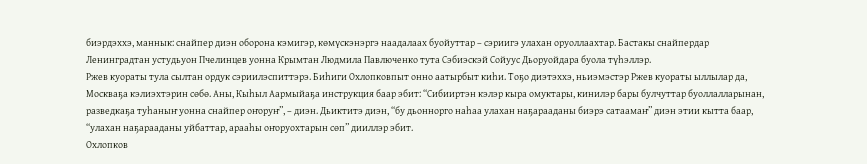биэрдэххэ, маннык: снайпер диэн оборона кэмигэр, көмүскэнэргэ наадалаах буойуттар – сэриигэ улахан оруоллаахтар. Бастакы снайпердар Ленинградтан устудьуон Пчелинцев уонна Крымтан Людмила Павлюченко тута Сэбиэскэй Сойуус Дьоруойдара буола түһэллэр.
Ржев куораты тула сылтан ордук сэриилэспиттэрэ. Биһиги Охлопковпыт онно аатырбыт киһи. Тоҕо диэтэххэ, ньиэмэстэр Ржев куораты ыллылар да, Москваҕа кэлиэхтэрин сөбө. Аны, Кыһыл Аармыйаҕа инструкция баар эбит: “Сибииртэн кэлэр кыра омуктары, кинилэр бары булчуттар буоллалларынан, разведкаҕа туһаныҥ уонна снайпер оҥоруҥ”, – диэн. Дьиктитэ диэн, “бу дьоннорго наһаа улахан наҕарааданы биэрэ сатаамаҥ” диэн этии кытта баар, “улахан наҕарааданы уйбаттар, арааһы оҥоруохтарын сөп” дииллэр эбит.
Охлопков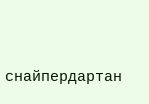снайпердартан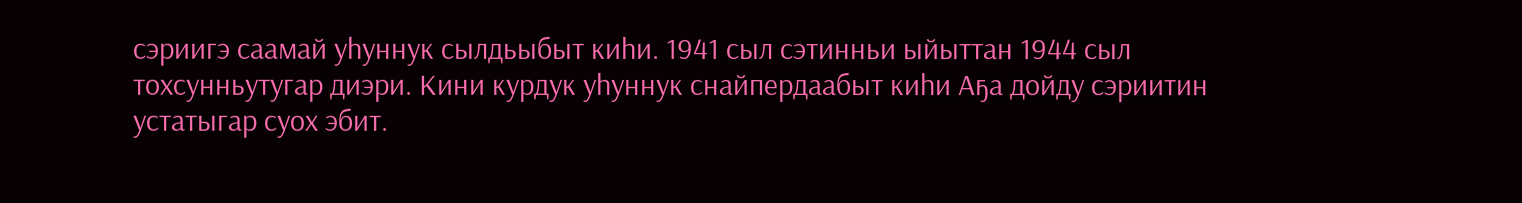сэриигэ саамай уһуннук сылдьыбыт киһи. 1941 сыл сэтинньи ыйыттан 1944 сыл тохсунньутугар диэри. Кини курдук уһуннук снайпердаабыт киһи Аҕа дойду сэриитин устатыгар суох эбит.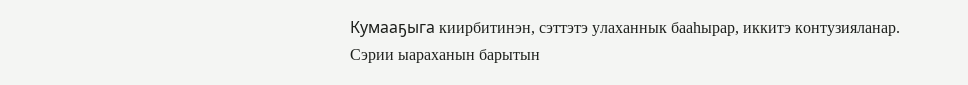Кумааҕыга киирбитинэн, сэттэтэ улаханнык бааһырар, иккитэ контузияланар. Сэрии ыараханын барытын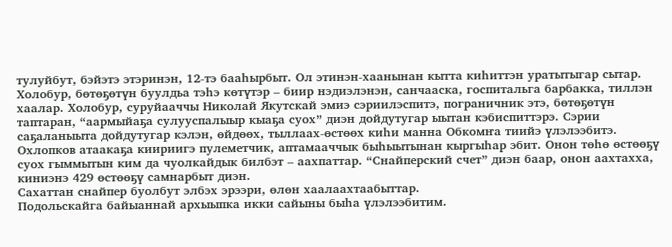тулуйбут, бэйэтэ этэринэн, 12-тэ бааһырбыт. Ол этинэн-хаанынан кытта киһиттэн уратытыгар сытар. Холобур, бөтөҕөтүн буулдьа тэһэ көтүтэр – биир нэдиэлэнэн, санчааска, госпитальга барбакка, тиллэн хаалар. Холобур, суруйааччы Николай Якутскай эмиэ сэриилэспитэ, пограничник этэ, бөтөҕөтүн таптаран, “аармыйаҕа сулууспалыыр кыаҕа суох” диэн дойдутугар ыытан кэбиспиттэрэ. Сэрии саҕаланыыта дойдутугар кэлэн, өйдөөх, тыллаах-өстөөх киһи манна Обкомҥа тиийэ үлэлээбитэ.
Охлопков атаакаҕа киириигэ пулеметчик, аптамааччык быһыытынан кыргыһар эбит. Онон төһө өстөөҕү суох гыммытын ким да чуолкайдык билбэт – аахпаттар. “Снайперский счет” диэн баар, онон аахтахха, киниэнэ 429 өстөөҕү самнарбыт диэн.
Сахаттан снайпер буолбут элбэх эрээри, өлөн хаалаахтаабыттар.
Подольскайга байыаннай архыыпка икки сайыны быһа үлэлээбитим.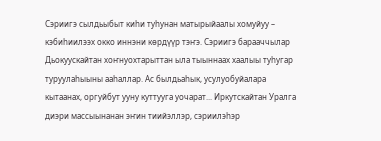Сэриигэ сылдьыбыт киһи туһунан матырыйаалы хомуйуу – кэбиһиилээх окко иннэни көрдүүр тэҥэ. Сэриигэ барааччылар Дьокуускайтан хоҥнуохтарыттан ыла тыыннаах хаалыы туһугар туруулаһыыны ааһаллар. Ас былдьаһык, усулуобуйалара кытаанах, оргуйбут ууну куттууга уочарат... Иркутскайтан Уралга диэри массыынанан эҥин тиийэллэр, сэриилэһэр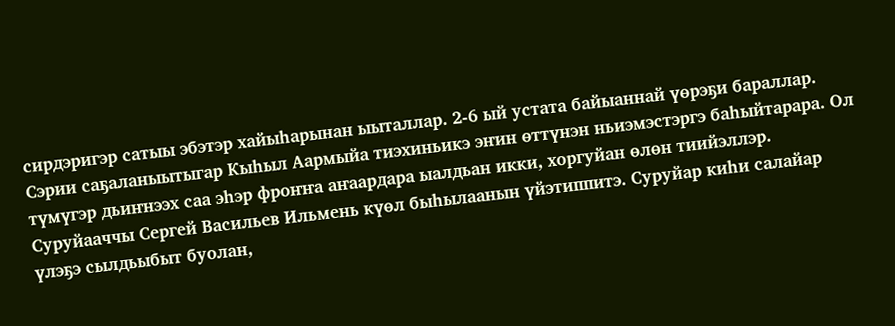сирдэригэр сатыы эбэтэр хайыһарынан ыыталлар. 2-6 ый устата байыаннай үөрэҕи бараллар. Сэрии саҕаланыытыгар Кыһыл Аармыйа тиэхиньикэ эҥин өттүнэн ньиэмэстэргэ баһыйтарара. Ол түмүгэр дьиҥнээх саа эһэр фроҥҥа аҥаардара ыалдьан икки, хоргуйан өлөн тиийэллэр.
Суруйааччы Сергей Васильев Ильмень күөл быһылаанын үйэтиппитэ. Суруйар киһи салайар үлэҕэ сылдьыбыт буолан,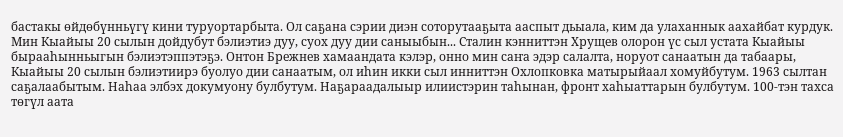бастакы өйдөбүнньүгү кини туруортарбыта. Ол саҕана сэрии диэн соторутааҕыта ааспыт дьыала, ким да улаханнык аахайбат курдук. Мин Кыайыы 20 сылын дойдубут бэлиэтиэ дуу, суох дуу дии саныыбын... Сталин кэнниттэн Хрущев олорон үс сыл устата Кыайыы бырааһынньыгын бэлиэтэппэтэҕэ. Онтон Брежнев хамаандата кэлэр, онно мин саҥа эдэр салалта, норуот санаатын да табаары, Кыайыы 20 сылын бэлиэтиирэ буолуо дии санаатым, ол иһин икки сыл инниттэн Охлопковка матырыйаал хомуйбутум. 1963 сылтан саҕалаабытым. Наһаа элбэх докумуону булбутум. Наҕараадалыыр илиистэрин таһынан, фронт хаһыаттарын булбутум. 100-тэн тахса төгүл аата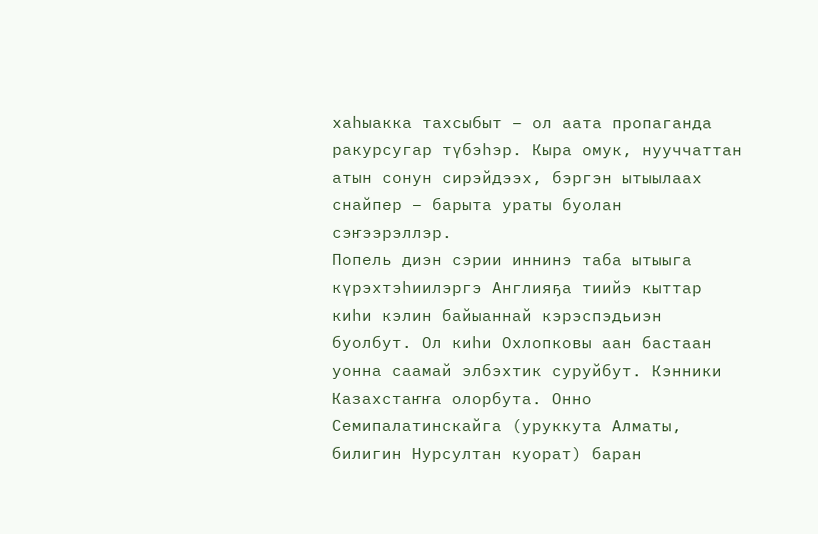хаһыакка тахсыбыт – ол аата пропаганда ракурсугар түбэһэр. Кыра омук, нууччаттан атын сонун сирэйдээх, бэргэн ытыылаах снайпер – барыта ураты буолан сэҥээрэллэр.
Попель диэн сэрии иннинэ таба ытыыга күрэхтэһиилэргэ Англияҕа тиийэ кыттар киһи кэлин байыаннай кэрэспэдьиэн буолбут. Ол киһи Охлопковы аан бастаан уонна саамай элбэхтик суруйбут. Кэнники Казахстаҥҥа олорбута. Онно Семипалатинскайга (уруккута Алматы, билигин Нурсултан куорат) баран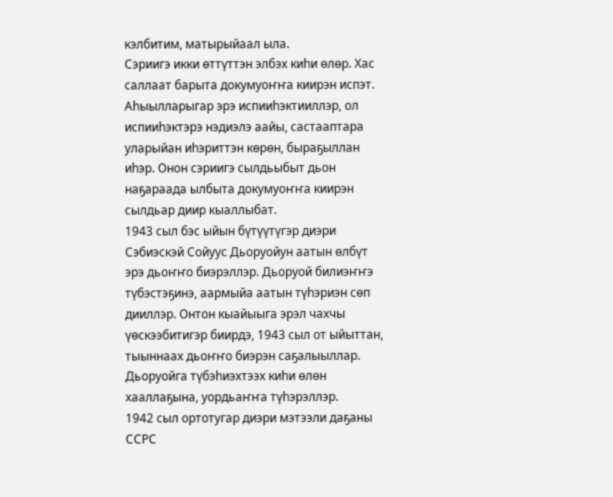кэлбитим, матырыйаал ыла.
Сэриигэ икки өттүттэн элбэх киһи өлөр. Хас саллаат барыта докумуоҥҥа киирэн испэт. Аһыылларыгар эрэ испииһэктииллэр, ол испииһэктэрэ нэдиэлэ аайы, састааптара уларыйан иһэриттэн көрөн, быраҕыллан иһэр. Онон сэриигэ сылдьыбыт дьон наҕараада ылбыта докумуоҥҥа киирэн сылдьар диир кыаллыбат.
1943 сыл бэс ыйын бүтүүтүгэр диэри Сэбиэскэй Сойуус Дьоруойун аатын өлбүт эрэ дьоҥҥо биэрэллэр. Дьоруой билиэҥҥэ түбэстэҕинэ, аармыйа аатын түһэриэн сөп дииллэр. Онтон кыайыыга эрэл чахчы үөскээбитигэр биирдэ, 1943 сыл от ыйыттан, тыыннаах дьоҥҥо биэрэн саҕалыыллар. Дьоруойга түбэһиэхтээх киһи өлөн хааллаҕына, уордьаҥҥа түһэрэллэр.
1942 сыл ортотугар диэри мэтээли даҕаны ССРС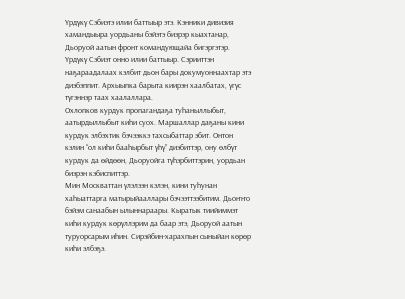Үрдүкү Сэбиэтэ илии баттыыр этэ. Кэнники дивизия хамандыыра уордьаны бэйэтэ биэрэр кыахтанар, Дьоруой аатын фронт командующайа бигэргэтэр. Үрдүкү Сэбиэт онно илии баттыыр. Сэрииттэн наҕараадалаах кэлбит дьон бары докумуоннаахтар этэ диэбэппит. Архыыпка барыта киирэн хаалбатах, үгүс түгэннэр таах хаалаллара.
Охлопков курдук пропагандаҕа туһаныллыбыт, аатырдыллыбыт киһи суох. Маршаллар даҕаны кини курдук элбэхтик бэчээккэ тахсыбаттар эбит. Онтон кэлин “ол киһи бааһырбыт үһү” диэбиттэр, ону өлбүт курдук да өйдөөн, Дьоруойга түһэрбиттэрин, уордьан биэрэн кэбиспиттэр.
Мин Москваттан үлэлээн кэлэн, кини туһунан хаһыаттарга матырыйааллары бэчээттээбитим. Дьоҥҥо бэйэм санаабын ылыннараары. Кыратык тиийиммэт киһи курдук көрүллэрим да баар этэ, Дьоруой аатын туруорсарым иһин. Сирэйбин-харахпын сыныйан көрөр киһи элбэҕэ.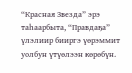“Красная Звезда” эрэ таһаарбыта, “Правдаҕа” үлэлиир бииргэ үөрэммит уолбун үтүөлээн көрөбүн.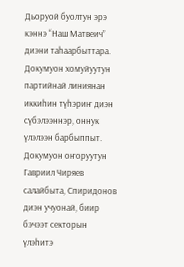Дьоруой буолтун эрэ кэннэ “Наш Матвеич” диэни таһаарбыттара.
Докумуон хомуйуутун партийнай линиянан иккиһин түһэриҥ диэн сүбэлээннэр, оннук үлэлээн барбыппыт. Докумуон оҥоруутун Гавриил Чиряев салайбыта, Спиридонов диэн учуонай, биир бэчээт секторын үлэһитэ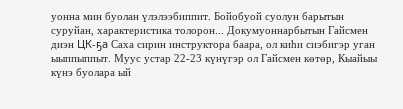уонна мин буолан үлэлээбиппит. Бойобуой суолун барытын суруйан, характеристика толорон... Докумуоннарбытын Гайсмен диэн ЦК-ҕа Саха сирин инструктора баара, ол киһи сиэбигэр уган ыыппыппыт. Муус устар 22-23 күнүгэр ол Гайсмен көтөр, Кыайыы күнэ буолара ый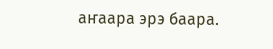аҥаара эрэ баара.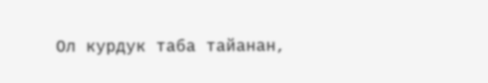Ол курдук таба тайанан,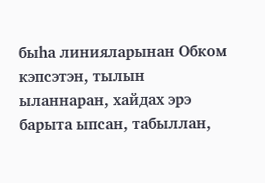быһа линияларынан Обком кэпсэтэн, тылын ыланнаран, хайдах эрэ барыта ыпсан, табыллан,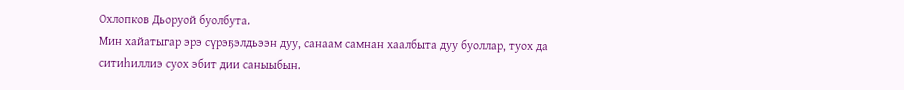Охлопков Дьоруой буолбута.
Мин хайатыгар эрэ сүрэҕэлдьээн дуу, санаам самнан хаалбыта дуу буоллар, туох да ситиһиллиэ суох эбит дии саныыбын.